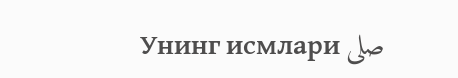Унинг исмлари صلى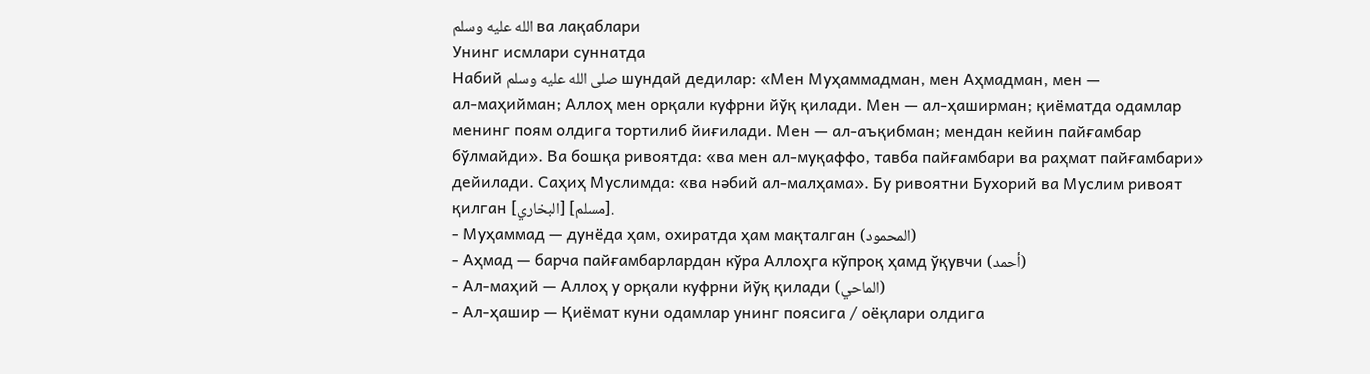الله عليه وسلم ва лақаблари
Унинг исмлари суннатда
Набий صلى الله عليه وسلم шундай дедилар: «Мен Муҳаммадман, мен Аҳмадман, мен — ал‑маҳийман; Аллоҳ мен орқали куфрни йўқ қилади. Мен — ал‑ҳаширман; қиёматда одамлар менинг поям олдига тортилиб йиғилади. Мен — ал‑аъқибман; мендан кейин пайғамбар бўлмайди». Ва бошқа ривоятда: «ва мен ал‑муқаффо, тавба пайғамбари ва раҳмат пайғамбари» дейилади. Саҳиҳ Муслимда: «ва нәбий ал‑малҳама». Бу ривоятни Бухорий ва Муслим ривоят қилган [البخاري] [مسلم].
- Муҳаммад — дунёда ҳам, охиратда ҳам мақталган (المحمود)
- Аҳмад — барча пайғамбарлардан кўра Аллоҳга кўпроқ ҳамд ўқувчи (أحمد)
- Ал‑маҳий — Аллоҳ у орқали куфрни йўқ қилади (الماحي)
- Ал‑ҳашир — Қиёмат куни одамлар унинг поясига / оёқлари олдига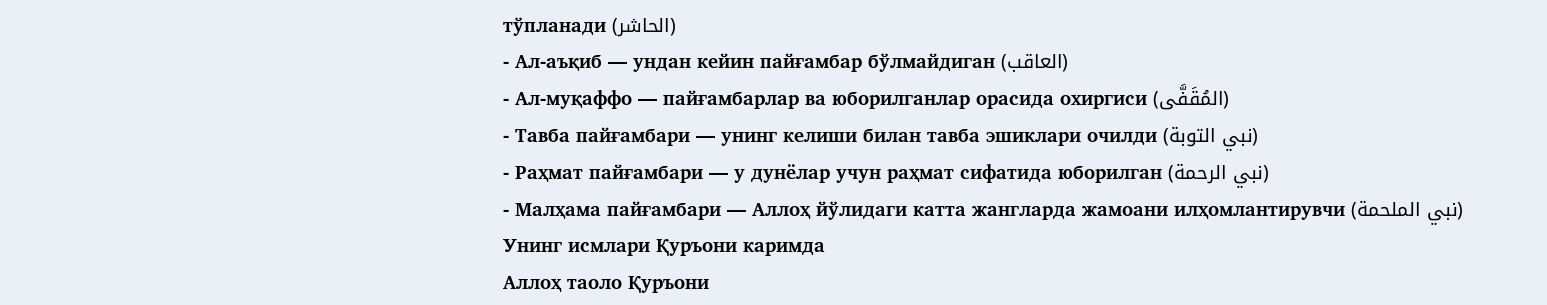тўпланади (الحاشر)
- Ал‑аъқиб — ундан кейин пайғамбар бўлмайдиган (العاقب)
- Ал‑муқаффо — пайғамбарлар ва юборилганлар орасида охиргиси (المُقَفَّى)
- Тавба пайғамбари — унинг келиши билан тавба эшиклари очилди (نبي التوبة)
- Раҳмат пайғамбари — у дунёлар учун раҳмат сифатида юборилган (نبي الرحمة)
- Малҳама пайғамбари — Аллоҳ йўлидаги катта жангларда жамоани илҳомлантирувчи (نبي الملحمة)
Унинг исмлари Қуръони каримда
Аллоҳ таоло Қуръони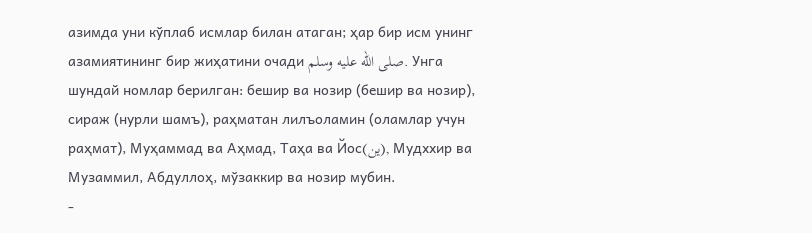азимда уни кўплаб исмлар билан атаган; ҳар бир исм унинг азамиятининг бир жиҳатини очади صلى الله عليه وسلم. Унга шундай номлар берилган: бешир ва нозир (бешир ва нозир), сираж (нурли шамъ), раҳматан лилъоламин (оламлар учун раҳмат), Муҳаммад ва Аҳмад, Таҳа ва Йос(ين), Мудххир ва Музаммил, Абдуллоҳ, мўзаккир ва нозир мубин.
-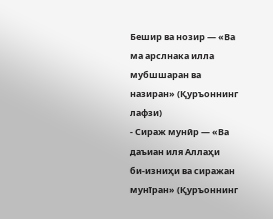Бешир ва нозир — «Ва ма арслнaка илла мубшшаран ва назирaн» (Қуръоннинг лафзи)
- Сираж мунӣр — «Ва даъиан иля Аллаҳи би‑изниҳи ва сиражан мунīран» (Қуръоннинг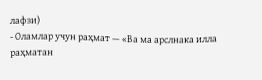лафзи)
- Оламлар учун раҳмат — «Ва ма арслнaка илла раҳматан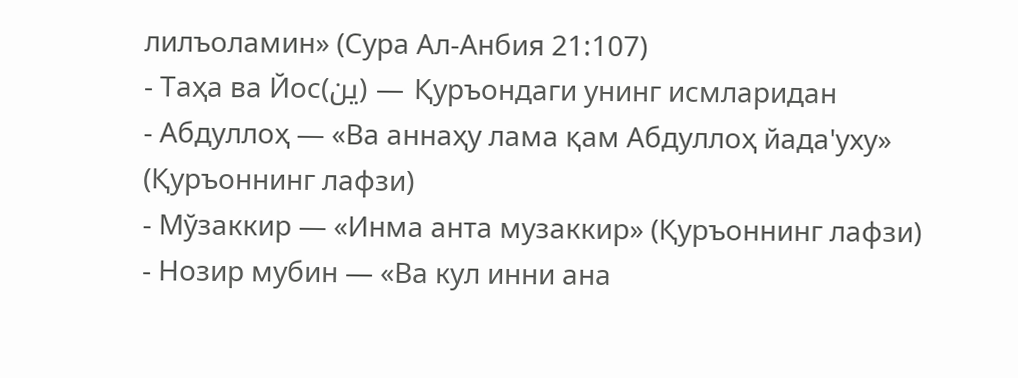лилъоламин» (Сура Ал‑Анбия 21:107)
- Таҳа ва Йос(ين) — Қуръондаги унинг исмларидан
- Абдуллоҳ — «Ва аннаҳу лама қам Абдуллоҳ йада'уху» (Қуръоннинг лафзи)
- Мўзаккир — «Инма анта музаккир» (Қуръоннинг лафзи)
- Нозир мубин — «Ва кул инни ана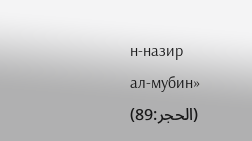н‑назир ал‑мубин» (الحجر:89)